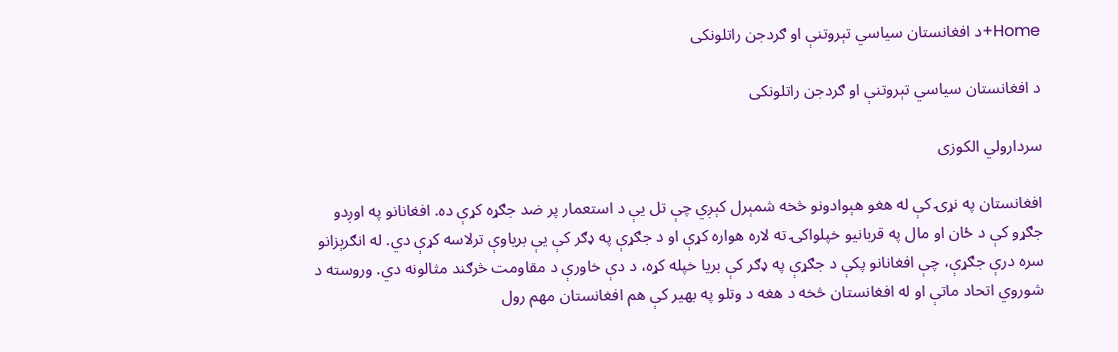Home+د افغانستان سیاسي تېروتنې او ګردجن راتلونکی

د افغانستان سیاسي تېروتنې او ګردجن راتلونکی

سردارولي الکوزی

افغانستان په نړۍ کې له هغو هېوادونو څخه شمېرل کېږي چې تل یې د استعمار پر ضد جګړه کړې ده. افغانانو په اوږدو جګړو کې د ځان او مال په قربانیو خپلواکۍ ته لاره هواره کړې او د جګړې په ډګر کې یې بریاوې ترلاسه کړې دي. له انګرېزانو سره درې جګړې، چې افغانانو پکې د جګړې په ډګر کې بریا خپله کړه، د دې خاورې د مقاومت څرګند مثالونه دي. وروسته د شوروي اتحاد ماتې او له افغانستان څخه د هغه د وتلو په بهیر کې هم افغانستان مهم رول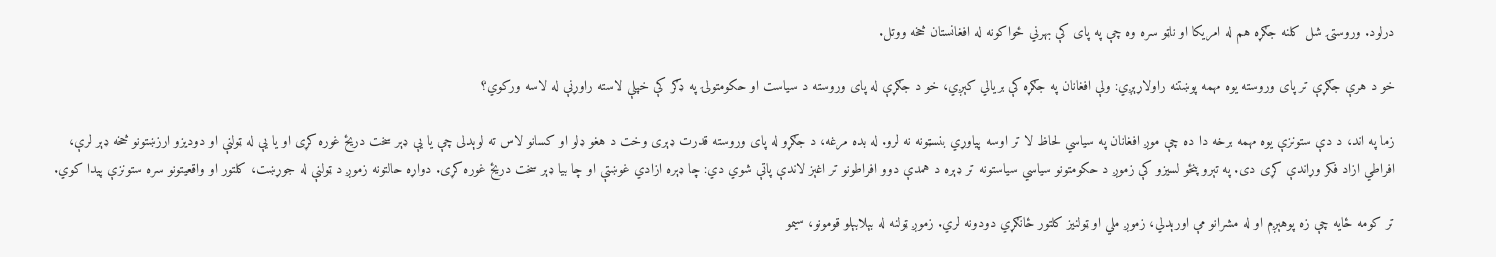درلود. وروستۍ شل کلنه جګړه هم له امریکا او ناټو سره وه چې په پای کې بهرني ځواکونه له افغانستان څخه ووتل.

خو د هرې جګړې تر پای وروسته یوه مهمه پوښتنه راولاړېږي: ولې افغانان په جګړه کې بریالي کېږي، خو د جګړې له پای وروسته د سیاست او حکومتولۍ په ډګر کې خپلې لاسته راوړنې له لاسه ورکوي؟

زما په اند، د دې ستونزې یوه مهمه برخه دا ده چې موږ افغانان په سیاسي لحاظ لا تر اوسه پیاوړي بنسټونه نه لرو. له بده مرغه، د جګړو له پای وروسته قدرت ډېری وخت د هغو ډلو او کسانو لاس ته لوېدلی چې یا یې ډېر سخت دریځ غوره کړی او یا یې له ټولنې او دودیزو ارزښتونو څخه ډېر لرې، افراطي ازاد فکر وړاندې کړی دی. په تېرو پنځو لسیزو کې زموږ د حکومتونو سیاسي سیاستونه تر ډېره د همدې دوو افراطونو تر اغېز لاندې پاتې شوي دي: چا ډېره ازادي غوښتې او چا بیا ډېر سخت دریځ غوره کړی. دواړه حالتونه زموږ د ټولنې له جوړښت، کلتور او واقعیتونو سره ستونزې پیدا کوي.

تر کومه ځایه چې زه پوهېږم او له مشرانو مې اورېدلي، زموږ ملي او ټولنیز کلتور ځانګړي دودونه لري. زموږ ټولنه له بېلابېلو قومونو، سیمو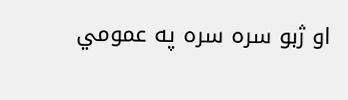او ژبو سره سره په عمومي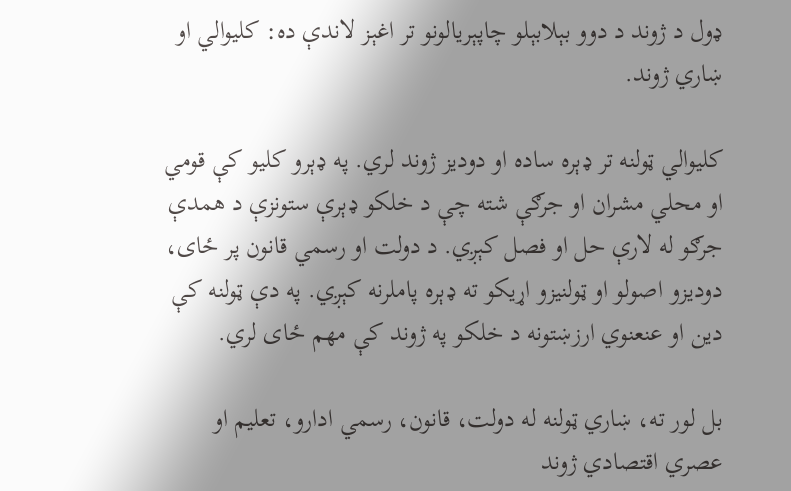ډول د ژوند د دوو بېلابېلو چاپېریالونو تر اغېز لاندې ده: کلیوالي او ښاري ژوند.

کلیوالي ټولنه تر ډېره ساده او دودیز ژوند لري. په ډېرو کلیو کې قومي او محلي مشران او جرګې شته چې د خلکو ډېرې ستونزې د همدې جرګو له لارې حل او فصل کېږي. د دولت او رسمي قانون پر ځای، دودیزو اصولو او ټولنیزو اړیکو ته ډېره پاملرنه کېږي. په دې ټولنه کې دین او عنعنوي ارزښتونه د خلکو په ژوند کې مهم ځای لري.

بل لور ته، ښاري ټولنه له دولت، قانون، رسمي ادارو، تعلیم او عصري اقتصادي ژوند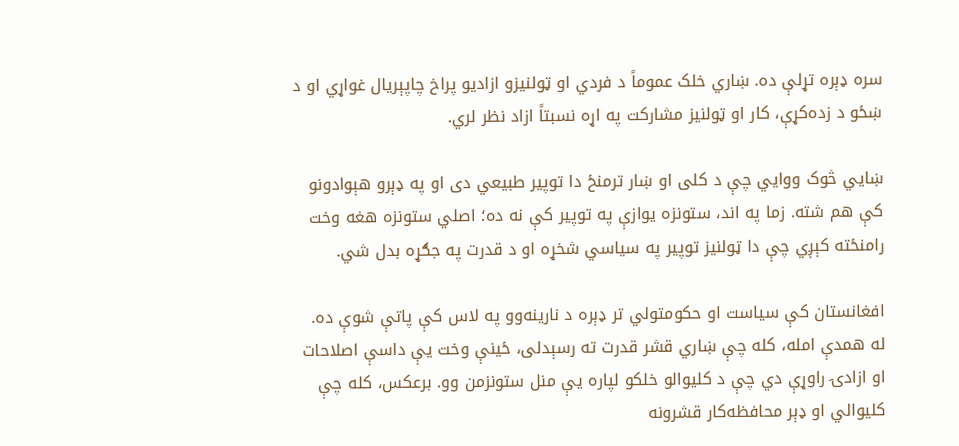سره ډېره تړلې ده. ښاري خلک عموماً د فردي او ټولنیزو ازادیو پراخ چاپېریال غواړي او د ښځو د زده‌کړې، کار او ټولنیز مشارکت په اړه نسبتاً ازاد نظر لري.

ښايي څوک ووایي چې د کلی او ښار ترمنځ دا توپیر طبیعي دی او په ډېرو هېوادونو کې هم شته. زما په اند، ستونزه یوازې په توپیر کې نه ده؛ اصلي ستونزه هغه وخت رامنځته کېږي چې دا ټولنیز توپیر په سیاسي شخړه او د قدرت په جګړه بدل شي.

افغانستان کې سیاست او حکومتولي تر ډېره د نارینه‌وو په لاس کې پاتې شوې ده. له همدې امله، کله چې ښاري قشر قدرت ته رسېدلی، ځینې وخت یې داسې اصلاحات او ازادۍ راوړې دي چې د کلیوالو خلکو لپاره یې منل ستونزمن وو. برعکس، کله چې کلیوالي او ډېر محافظه‌کار قشرونه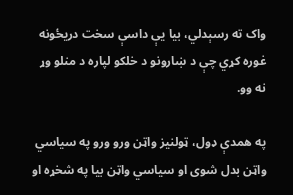واک ته رسېدلي، بیا یې داسې سخت دریځونه غوره کړي چې د ښارونو د خلکو لپاره د منلو وړ نه وو.

په همدې ډول، ټولنیز واټن ورو ورو په سیاسي واټن بدل شوی او سیاسي واټن بیا په شخړه او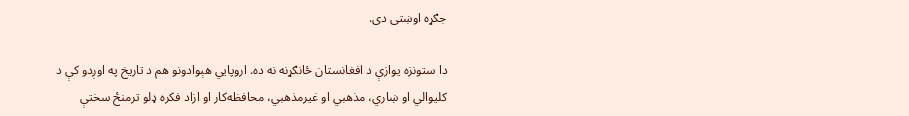جګړه اوښتی دی.

دا ستونزه یوازې د افغانستان ځانګړنه نه ده. اروپايي هېوادونو هم د تاریخ په اوږدو کې د کلیوالي او ښاري، مذهبي او غیرمذهبي، محافظه‌کار او ازاد فکره ډلو ترمنځ سختې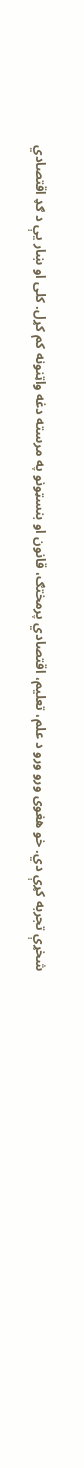شخړې تجربه کړې دي. خو هغوی ورو ورو د علم، تعلیم، اقتصادي پرمختګ، قانون او بنسټونو په مرسته دغه واټنونه کم کړل. کلی او ښار یې د ګډ اقتصادي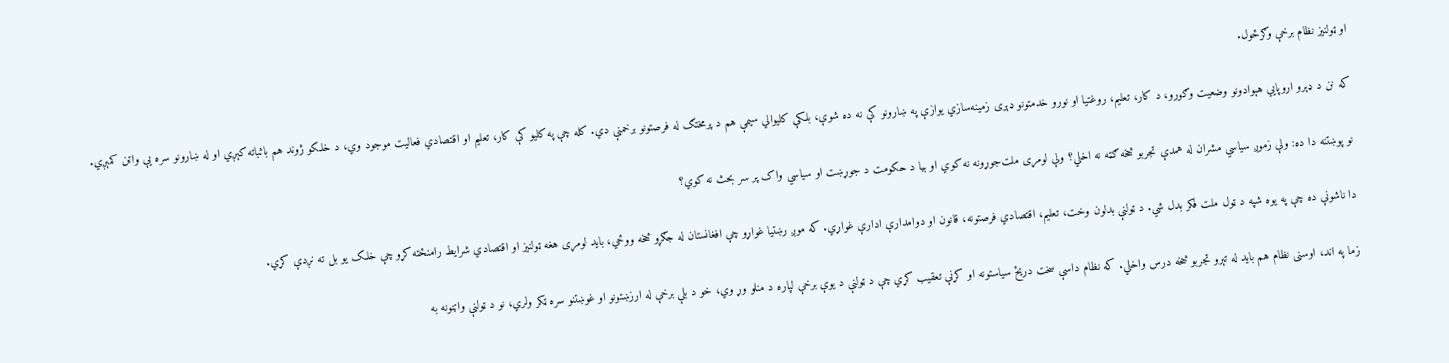او ټولنیز نظام برخې وګرځول.

که نن د ډېرو اروپايي هېوادونو وضعیت وګورو، د کار، تعلیم، روغتیا او نورو خدمتونو ډېری زمینه‌سازي یوازې په ښارونو کې نه ده شوې، بلکې کلیوالي سیمې هم د پرمختګ له فرصتونو برخمنې دي. کله چې په کلیو کې کار، تعلیم او اقتصادي فعالیت موجود وي، د خلکو ژوند هم باثباته کېږي او له ښارونو سره یې واټن کمېږي.

نو پوښتنه دا ده: ولې زموږ سیاسي مشران له همدې تجربو څخه ګټه نه اخلي؟ ولې لومړی ملت‌جوړونه نه کوي او بیا د حکومت د جوړښت او سیاسي واک پر سر بحث نه کوي؟

دا ناشونې ده چې په یوه شپه د ټول ملت فکر بدل شي. د ټولنې بدلون وخت، تعلیم، اقتصادي فرصتونه، قانون او دوامدارې ادارې غواړي. که موږ رښتیا غواړو چې افغانستان له جګړو څخه ووځي، باید لومړی هغه ټولنیز او اقتصادي شرایط رامنځته کړو چې خلک یو بل ته نږدې کړي.

زما په اند، اوسنی نظام هم باید له تېرو تجربو څخه درس واخلي. که نظام داسې سخت دریځ سیاستونه او کړنې تعقیب کړي چې د ټولنې د یوې برخې لپاره د منلو وړ وي، خو د بلې برخې له ارزښتونو او غوښتنو سره ټکر ولري، نو د ټولنې واټنونه به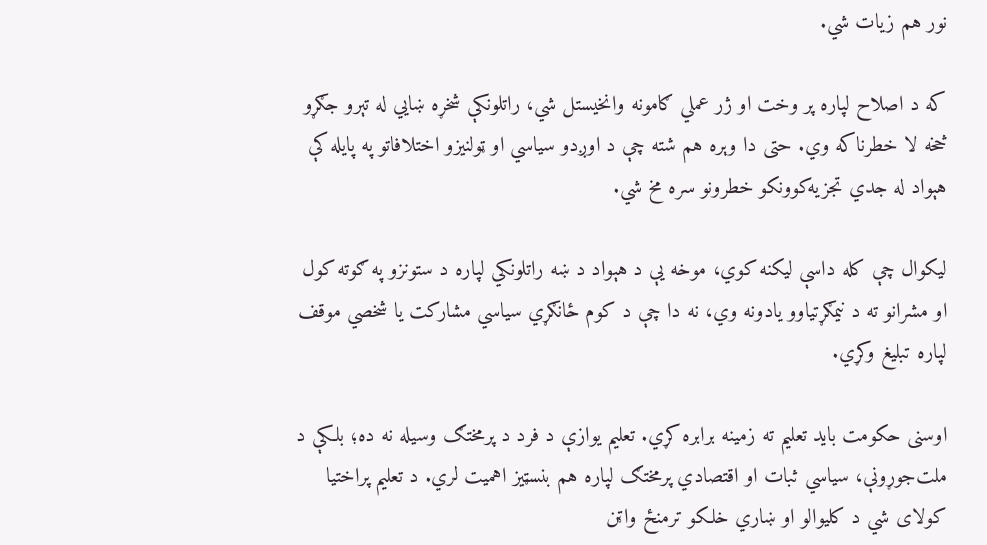نور هم زیات شي.

که د اصلاح لپاره پر وخت او ژر عملي ګامونه وانخیستل شي، راتلونکې شخړه ښايي له تېرو جګړو څخه لا خطرناکه وي. حتی دا وېره هم شته چې د اوږدو سیاسي او ټولنیزو اختلافاتو په پایله کې هېواد له جدي تجزیه‌کوونکو خطرونو سره مخ شي.

لیکوال چې کله داسې لیکنه کوي، موخه یې د هېواد د ښه راتلونکي لپاره د ستونزو په ګوته کول او مشرانو ته د نیمګړتیاوو یادونه وي، نه دا چې د کوم ځانګړي سیاسي مشارکت یا شخصي موقف لپاره تبلیغ وکړي.

اوسنی حکومت باید تعلیم ته زمینه برابره کړي. تعلیم یوازې د فرد د پرمختګ وسیله نه ده؛ بلکې د ملت‌جوړونې، سیاسي ثبات او اقتصادي پرمختګ لپاره هم بنسټیز اهمیت لري. د تعلیم پراختیا کولای شي د کلیوالو او ښاري خلکو ترمنځ واټن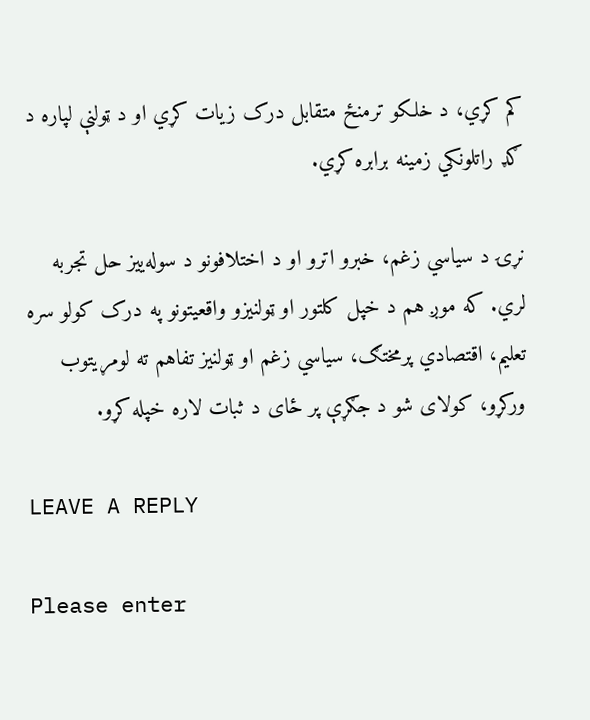کم کړي، د خلکو ترمنځ متقابل درک زیات کړي او د ټولنې لپاره د ګډ راتلونکي زمینه برابره کړي.

نړۍ د سیاسي زغم، خبرو اترو او د اختلافونو د سوله‌ییز حل تجربه لري. که موږ هم د خپل کلتور او ټولنیزو واقعیتونو په درک کولو سره تعلیم، اقتصادي پرمختګ، سیاسي زغم او ټولنیز تفاهم ته لومړیتوب ورکړو، کولای شو د جګړې پر ځای د ثبات لاره خپله کړو.

LEAVE A REPLY

Please enter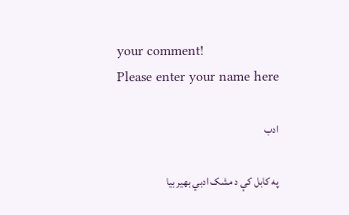your comment!
Please enter your name here

ادب

په کابل کې د مشک ادبي بهیر بیا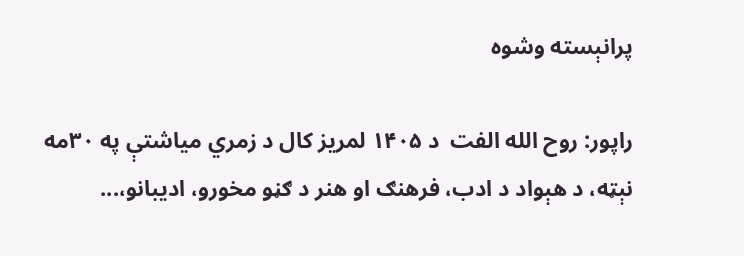پرانېسته وشوه

راپور: روح الله الفت  د ۱۴۰۵ لمریز کال د زمري میاشتې په ۳۰مه نېټه، د هېواد د ادب، فرهنګ او هنر د ګڼو مخورو، ادیبانو،...